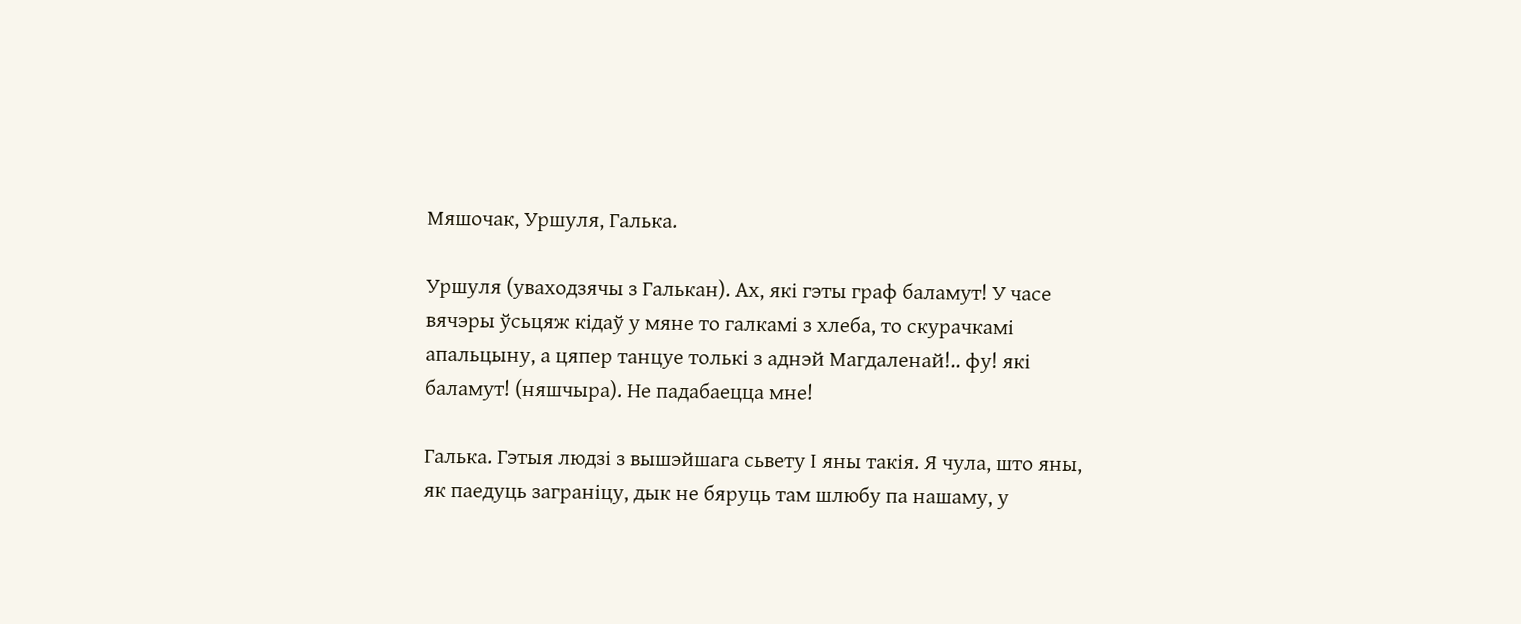Мяшочак, Уршуля, Галька.

Уршуля (уваходзячы з Галькан). Ах, які гэты граф баламут! У часе вячэры ўсьцяж кідаў у мяне то галкамі з хлеба, то скурачкамі апальцыну, а цяпер танцуе толькі з аднэй Магдаленай!.. фу! які баламут! (няшчыра). Не падабаецца мне!

Галька. Гэтыя людзі з вышэйшага сьвету І яны такія. Я чула, што яны, як паедуць заграніцу, дык не бяруць там шлюбу па нашаму, у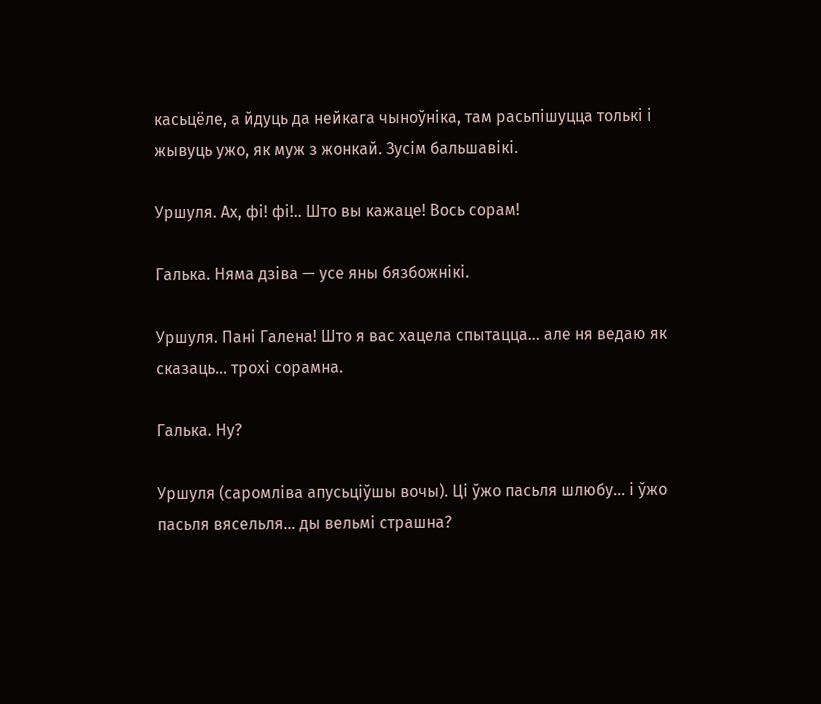касьцёле, а йдуць да нейкага чыноўніка, там расьпішуцца толькі і жывуць ужо, як муж з жонкай. Зусім бальшавікі.

Уршуля. Ах, фі! фі!.. Што вы кажаце! Вось сорам!

Галька. Няма дзіва — усе яны бязбожнікі.

Уршуля. Пані Галена! Што я вас хацела спытацца… але ня ведаю як сказаць… трохі сорамна.

Галька. Ну?

Уршуля (саромліва апусьціўшы вочы). Ці ўжо пасьля шлюбу… і ўжо пасьля вясельля… ды вельмі страшна?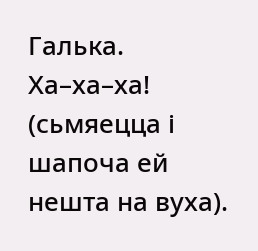Галька. Ха–ха–ха! (сьмяецца і шапоча ей нешта на вуха).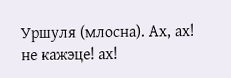Уршуля (млосна). Ах, ах! не кажэце! ах!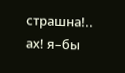страшна!.. ах! я–бы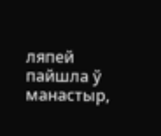ляпей пайшла ў манастыр,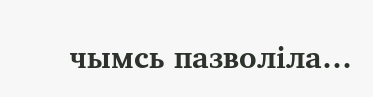чымсь пазволіла…